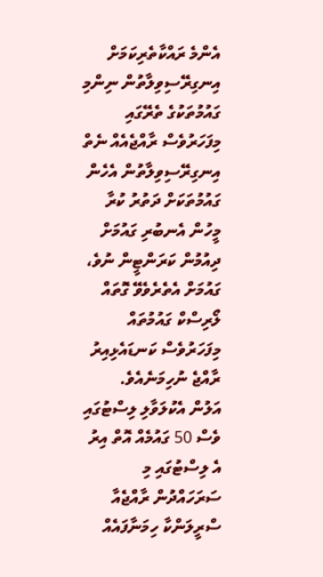އެންމެ ރައްކާތެރިކަމަށް އިނގިރޭސިވިލާތުން ނިންމި ގައުމުތަކުގެ ތެރޭގައި މިފަހަރުވެސް ރާއްޖެއެއް ނެތް
އިނގިރޭސިވިލާތުން އެހެން ގައުމުތަކަށް ދަތުރު ކުރާ މީހުން އެނބުރި ގައުމަށް ދިއުމުން ކަރަންޓީން ނުވެ، ގައުމަށް އެތެރެވެވޭ ގޮތައް ލޯރިސްކް ގައުމުތައް މިފަހަރުވެސް ކަނޑައެޅިއިރު ރާއްޖެ ނުހިމަނެއެވެ.
އަލުން އެކުލަވާލި ލިސްޓުގައި ވެސް 50 ގައުމެއް އޮތް އިރު އެ ލިސްޓުގައި މި ސަރަހައްދުން ރާއްޖެއާ ސްރީލަންކާ ހިމަނާފައެއް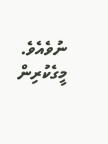ނުވެއެވެ. މީގެކުރިން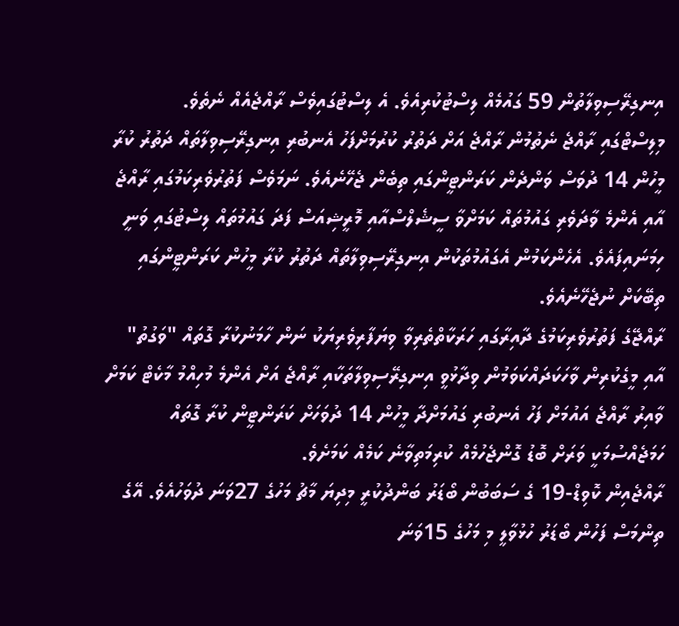އިނގިރޭސިވިލާތުން 59 ގައުމެއް ލިސްޓުކުރިއެވެ. އެ ލިސްޓުގައިވެސް ރާއްޖެއެއް ނެތެވެ.
މިލިސްޓްގައި ރާއްޖެ ނެތުމުން ރާއްޖެ އަށް ދަތުރު ކުރުމަށްފަހު އެނބުރި އިނގިރޭސިވިލާތައް ދަތުރު ކުރާ މީހުން 14 ދުވަސް ވަންދެން ކަރަންޓީންގައި ތިބެން ޖެހޭނެއެވެ. ނަމަވެސް ފަތުރުވެރިކަމުގައި ރާއްޖެ އާއި އެންމެ ވާދަވެރި ގައުމުތައް ކަމަށްވާ ސީޝެލްސްއާއި މޮރީޝިއަސް ފަދަ ގައުމުތައް ލިސްޓުގައި ވަނީ ހިމަނައިފައެވެ. އެހެންކަމުން އެގައުމުތަކުން އިނގިރޭސިވިލާތައް ދަތުރު ކުރާ މީހުން ކަރަންޓީންގައި ތިބޭކަށް ނުޖެހޭނެއެވެ.
ރާއްޖޭގެ ފަތުރުވެރިކަމުގެ ދާއިރާގައި ހަރަކާތްތެރިވާ ވިޔަފާރިވެރިޔަކު ނަން ހާމަނުކުރާ ގޮތައް "ވަގުތު" އާއި މީގެކުރިން ވާހަކަދައްކަވަމުން ވިދާޅުވީ އިނގިރޭސިވިލާތަކާއި ރާއްޖެ އަށް އެންމެ މުހިއްމު މާކެޓް ކަމަށް ވާއިރު ރާއްޖެ އައުމަށް ފަހު އެނބުރި ގައުމަށްދާ މީހުން 14 ދުވަހަށް ކަރަންޓީން ކުރާ ގޮތައް ހަމަޖެއްސުމަކީ ވަރަށް ބޮޑު ގޮންޖެހުމެއް ކުރިމަތިވާނެ ކަމެއް ކަމަށެވެ.
ރާއްޖެއިން ކޮވިޑް-19 ގެ ސަބަބުން ބޯޑަރު ބަންދުކުރީ މިދިޔަ މާޗު މަހުގެ 27ވަނަ ދުވަހުއެވެ. އޭގެ ތިންމަސް ފަހުން ބޯޑަރު ހުޅުވާލީ މި މަހުގެ 15ވަނަ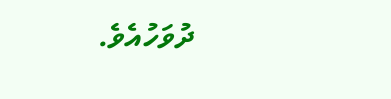ދުވަހުއެވެ.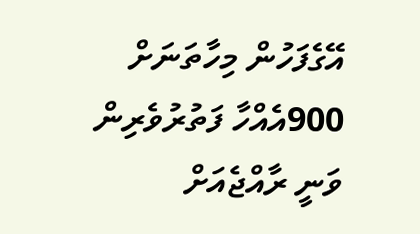އޭގެފަހުން މިހާތަނަށް 900އެއްހާ ފަތުރުވެރިން ވަނީ ރާއްޖެއަށް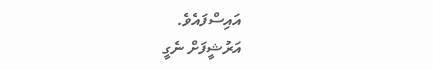އައިސްފައެވެ.
އަރުޝީފަށް ނެގީ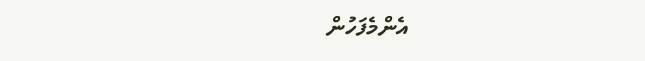އެންމެފަހުން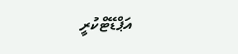އަޕްޑޭޓްކުރީ